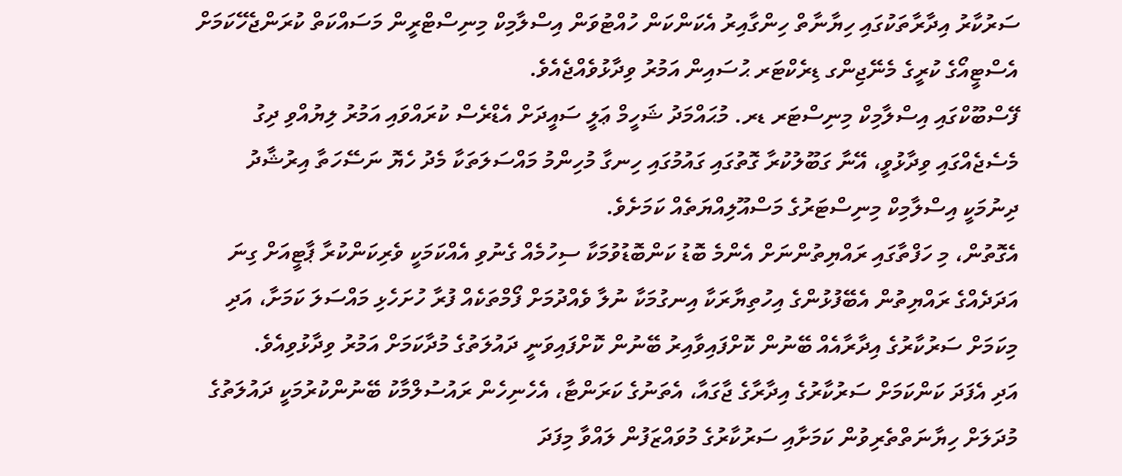ސަރުކާރު އިދާރާތަކުގައި ހިޔާނާތް ހިންގާއިރު އެކަންކަން ހުއްޓުވަން އިސްލާމިކް މިނިސްޓްރީން މަސައްކަތް ކުރަންޖެހޭކަމަށް އެސްޓީއޯގެ ކުރީގެ މެނޭޖިންގ ޑިރެކްޓަރ ޙުސައިން އަމުރު ވިދާޅުވެއްޖެއެވެ.
ފޭސްބޫކްގައި އިސްލާމިކް މިނިސްޓަރ ޑރ. މުޙައްމަދު ޝަހީމް ޢަލީ ސައީދަށް އެޑްރެސް ކުރައްވައި އަމުރު ލިޔުއްވި ދިގު މެސެޖެއްގައި ވިދާޅުވީ، އޭނާ ގަބޫލުކުރާ ގޮތުގައި ގައުމުގައި ހިނގާ މުހިންމު މައްސަލަތަކާ މެދު ހެޔޮ ނަސޭހަތާ އިރުޝާދު ދިނުމަކީ އިސްލާމިކް މިނިސްޓަރުގެ މަސްއޫލިއްޔަތެއް ކަމަށެވެ.
އެގޮތުން، މި ހަފްތާގައި ރައްޔިތުންނަށް އެންމެ ބޮޑު ކަންބޮޑުވުމަކާ ސިހުމެއް ގެނުވި އެއްކަމަކީ ވެރިކަންކުރާ ޕާޓީއަށް ގިނަ އަދަދެއްގެ ރައްޔިތުން އެބޭފުޅުންގެ އިހުތިޔާރަކާ އިނގުމަކާ ނުލާ ވެއްދުމަށް ފޯމްތަކެއް ފުރާ ހުށަހެޅި މައްސަލަ ކަމަށާ، އަދި މިކަމަށް ސަރުކާރުގެ އިދާރާއެއް ބޭނުން ކޮށްފައިވާއިރު ބޭނުން ކޮށްފައިވަނީ ދައުލަތުގެ މުދާކަމަށް އަމުރު ވިދާޅުވިއެވެ.
އަދި އެފަދަ ކަންކަމަށް ސަރުކާރުގެ އިދާރާގެ ޖާގައާ، އެތަނުގެ ކަރަންޓާ، އެހެނިހެން ރައުސުލްމާކު ބޭނުންކުރުމަކީ ދައުލަތުގެ މުދަލަށް ހިޔާނަތްތެރިވުން ކަމަށާއި ސަރުކާރުގެ މުވައްޒަފުން ލައްވާ މިފަދަ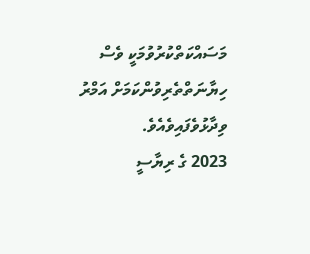މަސައްކަތްކުރުވުމަކީ ވެސް ހިޔާނަތްތެރިވުންކަމަށް އަމްރު ވިދާޅުވެފައިވެއެވެ.
2023 ގެ ރިޔާސީ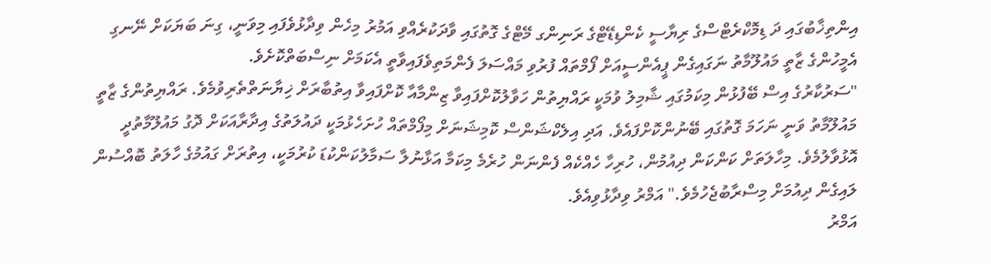އިންތިޚާބުގައި ދަ ޑިމޮކްރެޓްސްގެ ރިޔާސީ ކެންޑިޑޭޓްގެ ރަނިންގ މޭޓްގެ ގޮތުގައި ވާދަކުރެއްވި އަމުރު މިހެން ވިދާޅުވެފައި މިވަނީ، ގިނަ ބަޔަކަށް ނޭނގި އެމީހުންގެ ޒާތީ މައުލޫމާތު ނަގައިގެން ޕީއެންސީއަށް ފޯމްތައް ފުރުވި މައްސަލަ ފެންމަތިވެފައިވާތީ އެކަމަށް ނިސްބަތްކޮށެވެ.
"ސަރުކާރުގެ އިސް ބޭފުޅުން މިކަމުގައި ޝާމިލު ވުމަކީ ރައްޔިތުން ހަވާލުކޮށްފައިވާ ޒިންމާއާ ކޮށްފައިވާ އިތުބާރަށް ޚިޔާނަތްތެރިވުމެވެ. ރައްޔިތުންގެ ޒާތީ މައުލޫމާތު ވަނީ ނަހަމަ ގޮތުގައި ބޭނުންކޮށްފައެވެ. އަދި އިލެކްޝަންސް ކޮމިޝަނަށް މިފޯމްތައް ހުށަހެޅުމަކީ ދައުލަތުގެ އިދާރާއަކަށް ދޮގު މައުލޫމާތުދީ އޮޅުވާލުމެވެ. މިހާލަތަށް ކަންކަން ދިއުމުން، ހުރިހާ ހެއްކެއް ފެންނަން ހުރެމެ މިކަމާ އަޅާނުލާ ސަމާލުކަންކުޑަ ކުރުމަކީ، އިތުރަށް ގައުމުގެ ހާލަތު ބޮއްސުން ލައިގެން ދިއުމަށް މިސްރާބުޖެހުމެވެ." އަމްރު ވިދާޅުވިއެވެ.
އަމްރު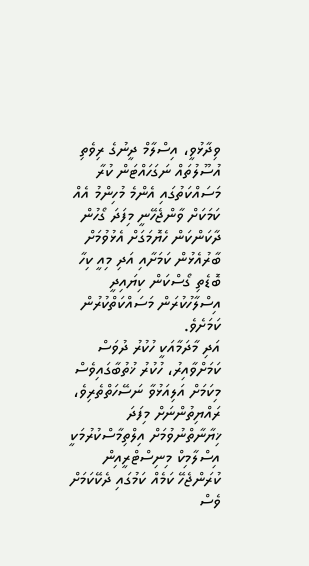ވިދާޅުވީ، އިސްލާމް ދީނުގެ ރިވެތި އުސޫލުތައް ނަގަހައްޓަން ކުރާ މަސައްކަތުގައި އެންމެ މުހިންމު އެއް ކަމަކަށް ވާންޖެހޭނީ މިފަދަ ގޯހުން ދާކަންކަން ހެޔޮމަގަށް އެޅުވުމަށް ބާރުއެޅުން ކަމަށާއި އަދި މިއީ ކިހާ ބޮޑެތި ގޯސްކަން ކިޔައިދީ އިސްލާހުކުރަން މަސައްކަތްކުރުން ކަމަށެވެ.
އަދި މާދަމާއަކީ ހުކުރު ދުވަސް ކަމަށްވާއިރު، ހުކުރު ޚުތުބާގައިވެސް މިކަމަށް އަލިއަޅުވާ ނަސޭހަތްތެރިވެ، ރައްޔިތުންނަށް މިފަދަ ޚިޔާނާތްނުވުމަށް އިލްތިމާސްކުރުމަކީ އިސްލާމިކް މިނިސްޓްރީއިން ކުރަންޖެހޭ ކަމެއް ކަމުގައި ދެކޭކަމަށް ވެސް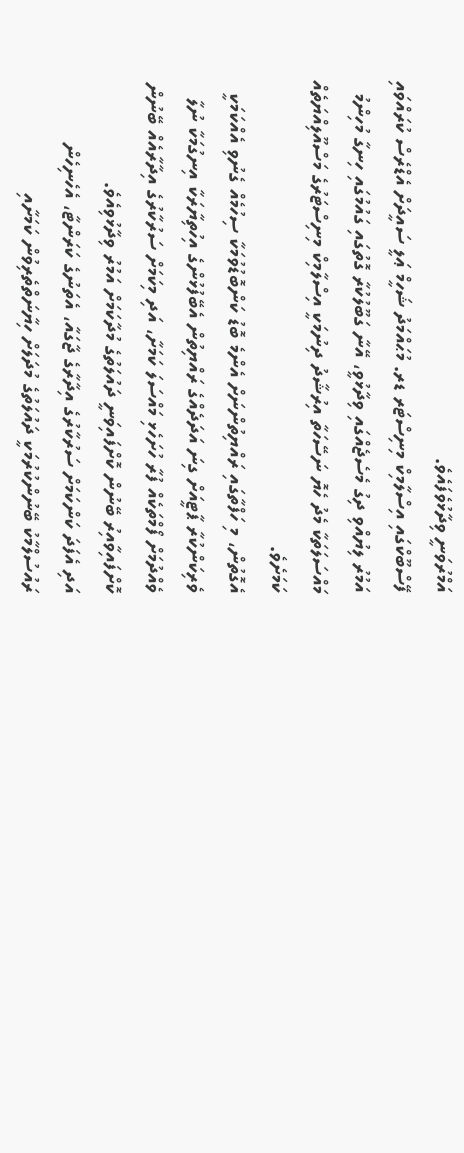އަމްރުވަނީ ވިދާޅުވެފައެވެ.
ފޭސްބޫކްގައި އިސްލާމިކް މިނިސްޓަރ ޑރ. މުޙައްމަދު ޝަހީމް ޢަލީ ސައީދަށް އެޑްރެސް ކުރައްވައި އަމުރު ލިޔުއްވި ދިގު މެސެޖެއްގައި ވިދާޅުވީ، އޭނާ ގަބޫލުކުރާ ގޮތުގައި ގައުމުގައި ހިނގާ މުހިންމު މައްސަލަތަކާ މެދު ހެޔޮ ނަސޭހަތާ އިރުޝާދު ދިނުމަކީ އިސްލާމިކް މިނިސްޓަރުގެ މަސްއޫލިއްޔަތެއް ކަމަށެވެ.
އެގޮތުން، މި ހަފްތާގައި ރައްޔިތުންނަށް އެންމެ ބޮޑު ކަންބޮޑުވުމަކާ ސިހުމެއް ގެނުވި އެއްކަމަކީ ވެރިކަންކުރާ ޕާޓީއަށް ގިނަ އަދަދެއްގެ ރައްޔިތުން އެބޭފުޅުންގެ އިހުތިޔާރަކާ އިނގުމަކާ ނުލާ ވެއްދުމަށް ފޯމްތަކެއް ފުރާ ހުށަހެޅި މައްސަލަ ކަމަށާ، އަދި މިކަމަށް ސަރުކާރުގެ އިދާރާއެއް ބޭނުން ކޮށްފައިވާއިރު ބޭނުން ކޮށްފައިވަނީ ދައުލަތުގެ މުދާކަމަށް އަމުރު ވިދާޅުވިއެވެ.
އަދި އެފަދަ ކަންކަމަށް ސަރުކާރުގެ އިދާރާގެ ޖާގައާ، އެތަނުގެ ކަރަންޓާ، އެހެނިހެން ރައުސުލްމާކު ބޭނުންކުރުމަކީ ދައުލަތުގެ މުދަލަށް ހިޔާނަތްތެރިވުން ކަމަށާއި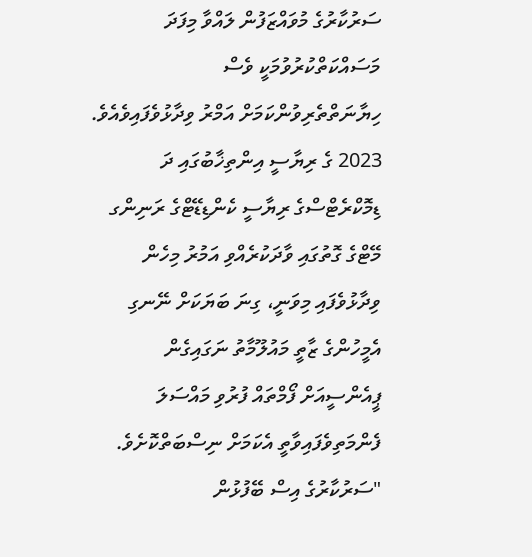ސަރުކާރުގެ މުވައްޒަފުން ލައްވާ މިފަދަ މަސައްކަތްކުރުވުމަކީ ވެސް ހިޔާނަތްތެރިވުންކަމަށް އަމްރު ވިދާޅުވެފައިވެއެވެ.
2023 ގެ ރިޔާސީ އިންތިޚާބުގައި ދަ ޑިމޮކްރެޓްސްގެ ރިޔާސީ ކެންޑިޑޭޓްގެ ރަނިންގ މޭޓްގެ ގޮތުގައި ވާދަކުރެއްވި އަމުރު މިހެން ވިދާޅުވެފައި މިވަނީ، ގިނަ ބަޔަކަށް ނޭނގި އެމީހުންގެ ޒާތީ މައުލޫމާތު ނަގައިގެން ޕީއެންސީއަށް ފޯމްތައް ފުރުވި މައްސަލަ ފެންމަތިވެފައިވާތީ އެކަމަށް ނިސްބަތްކޮށެވެ.
"ސަރުކާރުގެ އިސް ބޭފުޅުން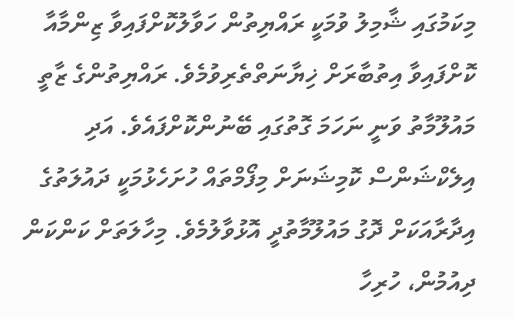މިކަމުގައި ޝާމިލު ވުމަކީ ރައްޔިތުން ހަވާލުކޮށްފައިވާ ޒިންމާއާ ކޮށްފައިވާ އިތުބާރަށް ޚިޔާނަތްތެރިވުމެވެ. ރައްޔިތުންގެ ޒާތީ މައުލޫމާތު ވަނީ ނަހަމަ ގޮތުގައި ބޭނުންކޮށްފައެވެ. އަދި އިލެކްޝަންސް ކޮމިޝަނަށް މިފޯމްތައް ހުށަހެޅުމަކީ ދައުލަތުގެ އިދާރާއަކަށް ދޮގު މައުލޫމާތުދީ އޮޅުވާލުމެވެ. މިހާލަތަށް ކަންކަން ދިއުމުން، ހުރިހާ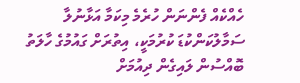ހެއްކެއް ފެންނަން ހުރެމެ މިކަމާ އަޅާނުލާ ސަމާލުކަންކުޑަ ކުރުމަކީ، އިތުރަށް ގައުމުގެ ހާލަތު ބޮއްސުން ލައިގެން ދިއުމަށް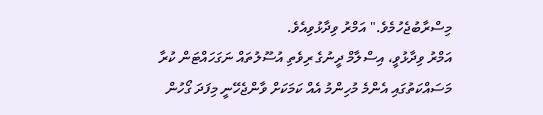މިސްރާބުޖެހުމެވެ." އަމްރު ވިދާޅުވިއެވެ.
އަމްރު ވިދާޅުވީ، އިސްލާމް ދީނުގެ ރިވެތި އުސޫލުތައް ނަގަހައްޓަން ކުރާ މަސައްކަތުގައި އެންމެ މުހިންމު އެއް ކަމަކަށް ވާންޖެހޭނީ މިފަދަ ގޯހުން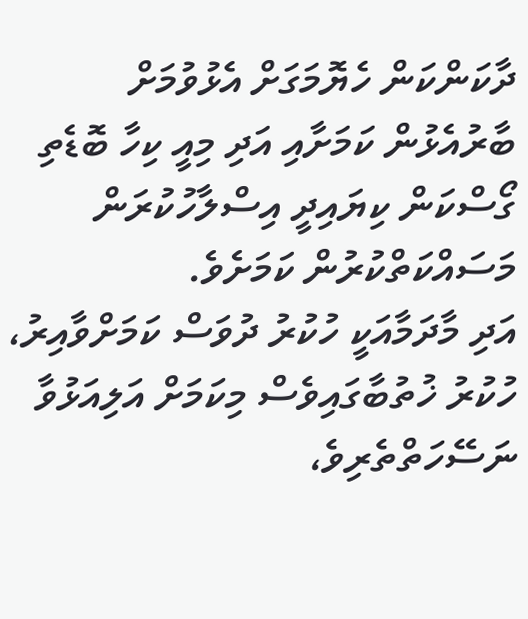ދާކަންކަން ހެޔޮމަގަށް އެޅުވުމަށް ބާރުއެޅުން ކަމަށާއި އަދި މިއީ ކިހާ ބޮޑެތި ގޯސްކަން ކިޔައިދީ އިސްލާހުކުރަން މަސައްކަތްކުރުން ކަމަށެވެ.
އަދި މާދަމާއަކީ ހުކުރު ދުވަސް ކަމަށްވާއިރު، ހުކުރު ޚުތުބާގައިވެސް މިކަމަށް އަލިއަޅުވާ ނަސޭހަތްތެރިވެ،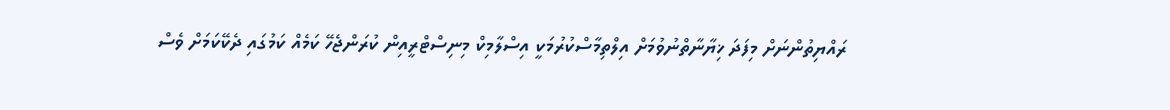ރައްޔިތުންނަށް މިފަދަ ޚިޔާނާތްނުވުމަށް އިލްތިމާސްކުރުމަކީ އިސްލާމިކް މިނިސްޓްރީއިން ކުރަންޖެހޭ ކަމެއް ކަމުގައި ދެކޭކަމަށް ވެސް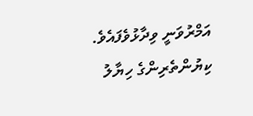އަމްރުވަނީ ވިދާޅުވެފައެވެ.
ކިޔުންތެރިންގެ ހިޔާލު